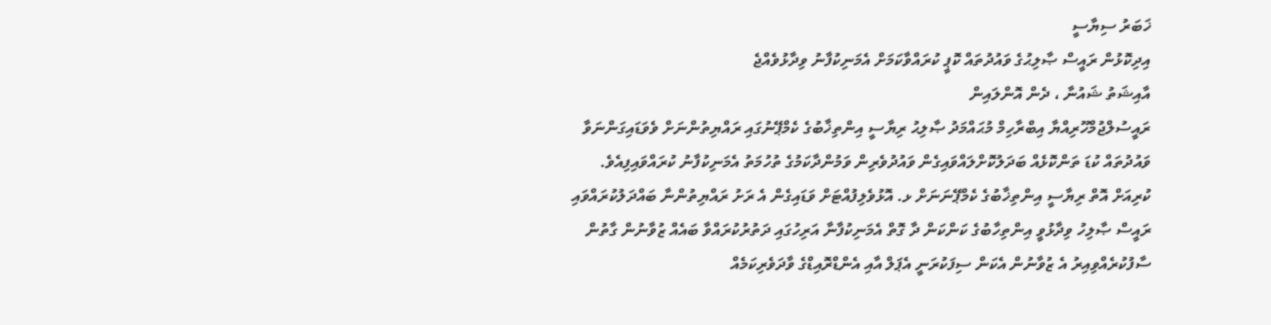ޚަބަރު ސިޔާސީ
އިދިކޮޅުން ރައީސް ޞާލިޙުގެ ވައުދުތައް ކޮޕީ ކުރައްވާކަމަށް އެމަނިކުފާނު ވިދާޅުވެއްޖެ
އާއިޝަތު ޝައުނާ ، ދެން އޮންލައިން
ރައީސުލްޖުމްހޫރިއްޔާ އިބްރާހިމް މުޙައްމަދު ޞާލިޙު ރިޔާސީ އިންތިޚާބުގެ ކެމްޕޭނުގައި ރައްޔިތުންނަށް ވެވަޑައިގަންނަވާ ވައުދުތައް ކުޑަ ތަންކޮޅެއް ބަދަލުކޮށްލައްވައިގެން ވައުދުވެރިން ވަމުންދާކަމުގެ ތުހުމަތު އެމަނިކުފާނު ކުރައްވައިފިއެވެ.
ކުރިއަށް އޮތް ރިޔާސީ އިންތިޚާބުގެ ކެމްޕޭނަނަށް ޅ. އޮޅުވެލިފުއްޓަށް ވަޑައިގެން އެ ރަށު ރައްޔިތުންނާ ބައްދަލުކުރައްވައި ރައީސް ޞާލިހު ވިދާޅުވީ އިންތިހާބުގެ ކަންކަން ދާ ގޮތް އެމަނިކުފާނާ އަރިހުގައި ދަތުރުކުރައްވާ ބައެއް ޒުވާނުން ގާތުން ސާފުކުރެއްވިއިރު އެ ޒުވާނުން އެކަން ސިފަކުރަނީ އެޕަލް އާއި އެންޑްރޮއިޑްގެ ވާދަވެރިކަމެއް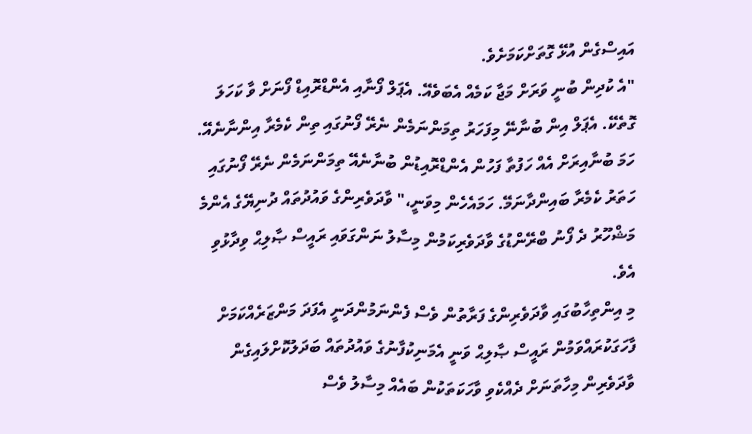އައިސްގެން އުޅޭ ގޮތަށްކަމަށެވެ.
"އެ ކުދިން ބުނީ ވަރަށް މަޖާ ކަމެއް އެބަވެއޭ. އެޕަލް ފޯނާއި އެންޑްރޮއިޑް ފޯނަށް ވާ ކަހަލަ ގޮތެކޭ. އެޕަލް އިން ބުނާނޭ މިފަހަރު ތިމަންނަމެން ނެރޭ ފޯނުގައި ތިން ކެމެރާ އިންނާނެއޭ. ހަމަ ބުނާއިރަށް އެއް ހަފުތާ ފަހުން އެންޑްރޮއިޑުން ބުނާނެއޭ ތިމަންނަމެން ނެރޭ ފޯނުގައި ހަތަރު ކެމެރާ ބައިންދާނަމޭ. ހަމައެހެން މިވަނީ،" ވާދަވެރިންގެ ވައުދުތައް ދުނިޔޭގެ އެންމެ މަޝްހޫރު ދެ ފޯނު ބްރޭންޑުގެ ވާދަވެރިކަމުން މިސާލު ނަންގަވައި ރައީސް ޞާލިޙް ވިދާޅުވި އެވެ.
މި އިންތިހާބުގައި ވާދަވެރިންގެ ފަރާތުން ވެސް ފެންނަމުންދަނީ އެފަދަ މަންޒަރެއްކަމަށް ފާހަގަކުރައްވަމުން ރައީސް ޞާލިޙް ވަނީ އެމަނިކުފާނުގެ ވައުދުތައް ބަދަލުކޮށްލައިގެން ވާދަވެރިން މިހާތަނަށް ދެއްކެވި ވާހަކަތަކުން ބައެއް މިސާލު ވެސް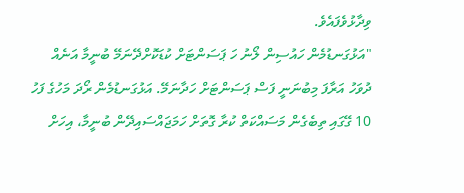ވިދާޅުވެފައެވެ.
"އަޅުގަނޑުމެން ހައުސިން ލޯނު ހަ ޕަސަންޓަށް ކުޑަކޮށްދޭނަމޭ ބުނީމާ އަނެއް ދުވަހު އަރާފަ މިބުނަނީ ފަސް ޕަސަންޓަށް ހަދާނަމޭ. އަޅުގަނޑުމެން ރޯދަ މަހުގެ ފަހު 10 ގޭގައި ތިބެގެން މަސައްކަތް ކުރާ ގޮތަށް ހަމަޖައްސައިދޭން ބުނީމާ، އިހަށް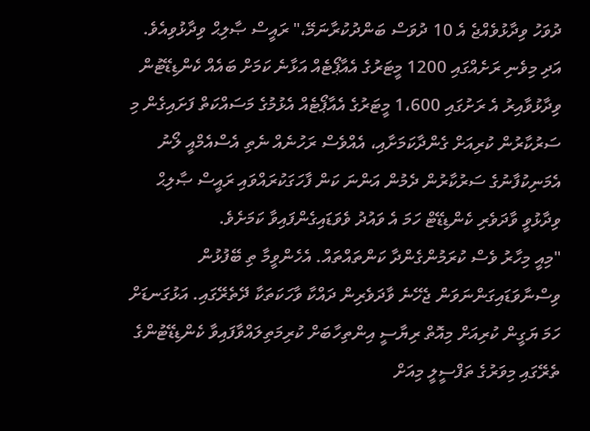ދުވަހު ވިދާޅުވެއްޖެ އެ 10 ދުވަސް ބަންދުކުރާނަމޭ،" ރައީސް ޞާލިޙް ވިދާޅުވިއެވެ.
އަދި މިވެނި ރަށެއްގައި 1200 މީޓަރުގެ އެއާޕޯޓެއް އަޅާނެ ކަމަށް ބައެއް ކެންޑިޑޭޓުން ވިދާޅުވާއިރު އެ ރަށުގައި 1،600 މީޓަރުގެ އެއާޕޯޓެއް އެޅުމުގެ މަސައްކަތް ފަށައިގެން މި ސަރުކާރުން ކުރިއަށް ގެންދާކަމަށާއި، އެއްވެސް ރަހުނެއް ނެތި އެސްއެމްއީ ލޯނު އެމަނިކުފާނުގެ ސަރުކާރުން ދެމުން އަންނަ ކަން ފާހަގަކުރައްވައި ރައީސް ޞާލިޙް ވިދާޅުވީ ވާދަވެރި ކެންޑިޑޭޓް ހަމަ އެ ވައުދު ވެވަޑައިގެންފައިވާ ކަމަށެވެ.
"މިއީ މިހާރު ވެސް ކުރަމުންގެންދާ ކަންތައްތައް. އެހެންވީމާ ތި ބޭފުޅުން ވިސްނާވަޑައިގަންނަވަން ޖެހޭނެ ވާދަވެރިން ދައްކާ ވާހަކަތަކާ ދޭތެރޭގައި. އަޅުގަނޑަށް ހަމަ ޔަގީން ކުރިއަށް މިއޮތް ރިޔާސީ އިންތިހާބަށް ކުރިމަތިލައްވާފައިވާ ކެންޑިޑޭޓުންގެ ތެރޭގައި މިވަރުގެ ތަފްސީލީ މިއަށް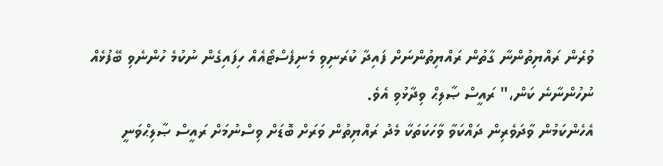ވުރެން ރައްޔިތުންނާ ގާތުން ރައްޔިތުންނަށް ފައިދާ ކުރަނިވި މެނިފެސްޓޯއެއް ހިފައިގެން ނުކުމެ ހުންނެވި ބޭފުޅެއް ނުހުންނާނެ ކަން،" ރައީސް ޞާލިޙް ވިދާޅުވި އެވެ.
އެހެންކަމުން ވާދަވެރިން ދައްކަވާ ވާހަކަތަކާ މެދު ރައްޔިތުން ވަރަށް ބޮޑަށް ވިސްނުމަށް ރައީސް ޞާލިޙްވަނީ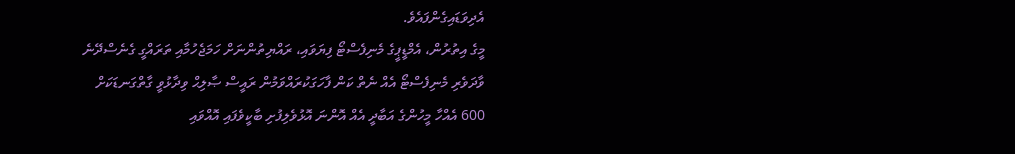އެދިވަޑައިގެންފައެވެ.
މީގެ އިތުރުން، އެމްޑީޕީގެ މެނިފެސްޓޯ ފިޔަވައި، ރައްޔިތުންނަށް ހަމަޖެހުމާއި ތަރައްގީ ގެނެސްދޭނެ ވާދަވެރި މެނިފެސްޓޯ އެއް ނެތް ކަން ފާހަގަކުރައްވަމުން ރައީސް ޞާލިޙް ވިދާޅުވީ ގާތްގަނޑަކަށް 600 އެއްހާ މީހުންގެ އަބާދީ އެއް އޮންނަ އޮޅުވެލިފުށި ބާކީވެފައި އޮއްވައި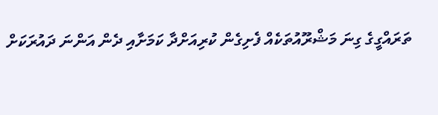ތަރައްގީގެ ގިނަ މަޝްރޫއުތަކެއް ފެށިގެން ކުރިއަށްދާ ކަމަށާއި ދެން އަންނަ ދައުރަކަށް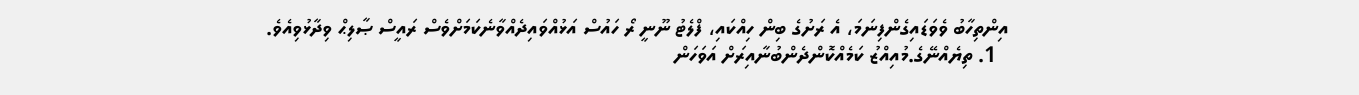އިންތިހާބު ވެވަޑައިގެންފިނަމަ، އެ ރަށުގެ ބިން ހިއްކައި، ފްލެޓު ނޫނީ ރޯ ހައުސް އަޅުއްވައިދެއްވާނެކަމަށްވެސް ރައީސް ޞާލިޙް ވިދާޅުވިއެވެ.
  1. ތިޔެއްނޭގެ.މުއިއްޒު ކަމެއްކޮންދެންބުނާއިރަށް އަވަހަން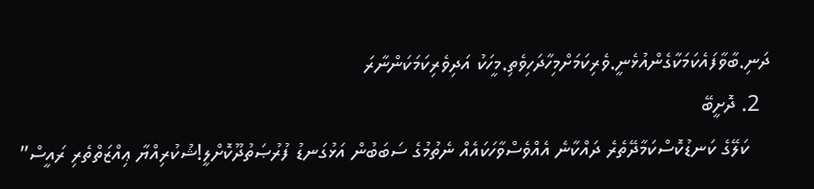ދަނި.ބާވާފައެކަމަކާގެންއުޅެނީ.ވެރިކަމަށްމިހާދަހިވެތި.މީހަކު އަދިވެރިކަމަކަންނާރަ
  2. ދޮށީބޭ
    ކަލޭގެ ކަނޑުކޮސްކަމާދޭތެރެ ދައްކާނެ އެއްވެސްވާހަކައެއް ނެތުމުގެ ސަބަބުން އަޅުގަނޑު ފުރުޞަތުދޫކޮށްލީ!ޝުކުރިއްޔާ ޢިއްޒަތްތެރި ރައީސް”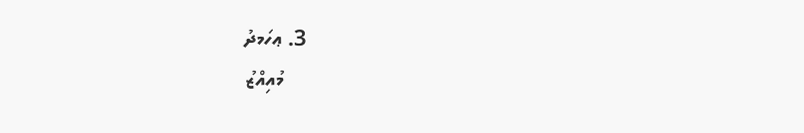3. ޢހަމދު
    މުއިއްޒު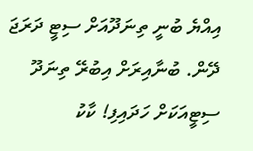އިއްޔެ ބުނީ ތިނަދޫއަށް ސިޓީ ދަރަޖަ ދޭން. ބުނާއިރަށް އިބުރޭ ތިނަދޫ ސިޓީއަކަށް ހަދައިފި! ކާކު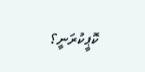ކޮޕީކުރަނީ؟